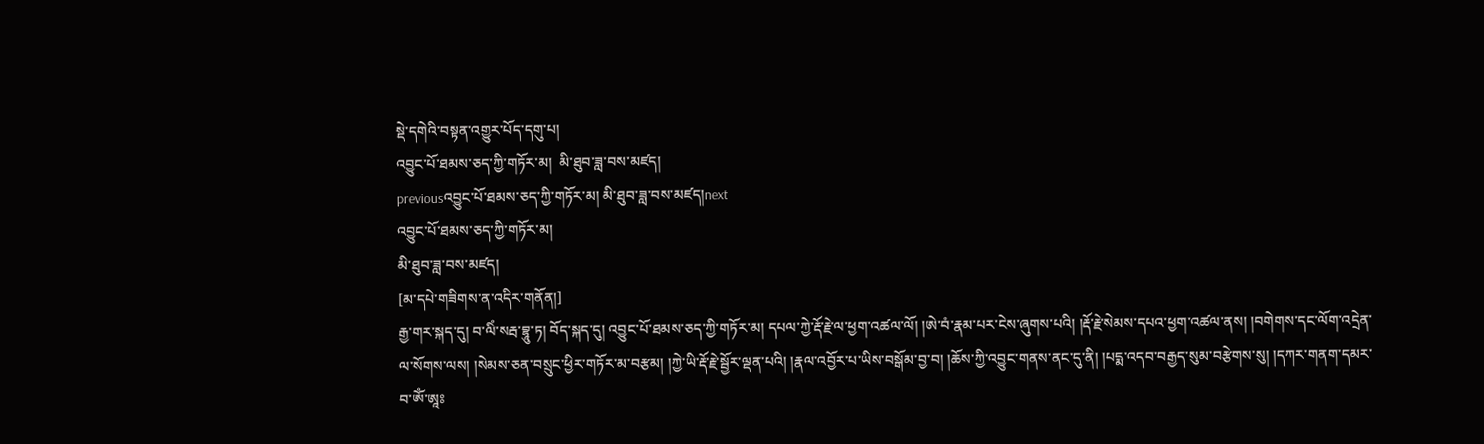སྡེ་དགེའི་བསྟན་འགྱུར་པོད་དགུ་པ།
འབྱུང་པོ་ཐམས་ཅད་ཀྱི་གཏོར་མ།  མི་ཐུབ་ཟླ་བས་མཛད།
previousའབྱུང་པོ་ཐམས་ཅད་ཀྱི་གཏོར་མ། མི་ཐུབ་ཟླ་བས་མཛད།next
འབྱུང་པོ་ཐམས་ཅད་ཀྱི་གཏོར་མ།
མི་ཐུབ་ཟླ་བས་མཛད།
[མ་དཔེ་གཟིགས་ན་འདིར་གནོན།]
རྒྱ་གར་སྐད་དུ། བ་ལིཾ་སརྦ་བྷཱུ་ཏ། བོད་སྐད་དུ། འབྱུང་པོ་ཐམས་ཅད་ཀྱི་གཏོར་མ། དཔལ་ཀྱེ་རྡོ་རྗེ་ལ་ཕྱག་འཚལ་ལོ། །ཨེ་བཾ་རྣམ་པར་ངེས་ཞུགས་པའི། །རྡོ་རྗེ་སེམས་དཔའ་ཕྱག་འཚལ་ནས། །བགེགས་དང་ལོག་འདྲེན་ལ་སོགས་ལས། །སེམས་ཅན་བསྲུང་ཕྱིར་གཏོར་མ་བརྩམ། །ཀྱེ་ཡི་རྡོ་རྗེ་སྦྱོར་ལྡན་པའི། །རྣལ་འབྱོར་པ་ཡིས་བསྒོམ་བྱ་བ། །ཆོས་ཀྱི་འབྱུང་གནས་ནང་དུ་ནི། །པདྨ་འདབ་བརྒྱད་སུམ་བརྩེགས་སུ། །དཀར་གནག་དམར་བ་ཨོཾ་ཨཱཿ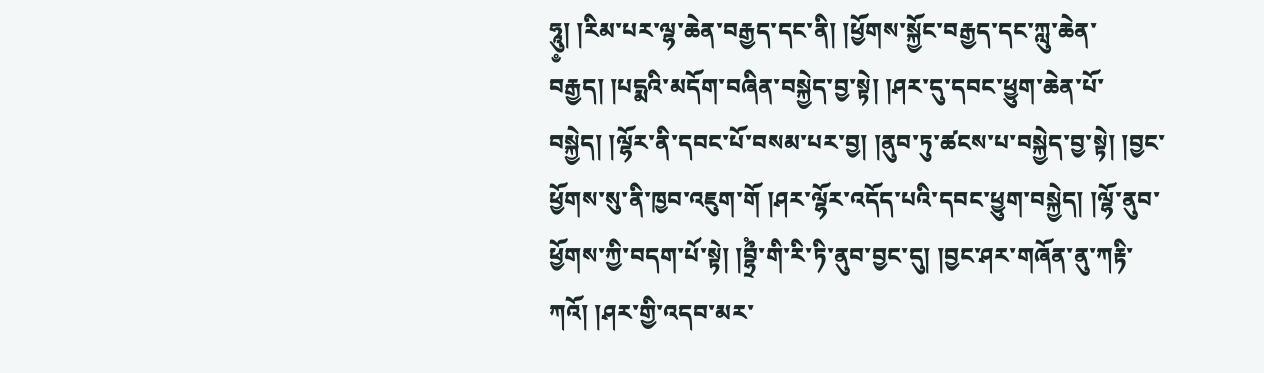ཧཱུ༵། །རིམ་པར་ལྷ་ཆེན་བརྒྱད་དང་ནི། །ཕྱོགས་སྐྱོང་བརྒྱད་དང་ཀླུ་ཆེན་བརྒྱད། །པདྨའི་མདོག་བཞིན་བསྐྱེད་བྱ་སྟེ། །ཤར་དུ་དབང་ཕྱུག་ཆེན་པོ་བསྐྱེད། །ལྷོར་ནི་དབང་པོ་བསམ་པར་བྱ། །ནུབ་ཏུ་ཚངས་པ་བསྐྱེད་བྱ་སྟེ། །བྱང་ཕྱོགས་སུ་ནི་ཁྱབ་འཇུག་གོ །ཤར་ལྷོར་འདོད་པའི་དབང་ཕྱུག་བསྐྱེད། །ལྷོ་ནུབ་ཕྱོགས་ཀྱི་བདག་པོ་སྟེ། །བྷྲྀཾ་གི་རི་ཏི་ནུབ་བྱང་དུ། །བྱང་ཤར་གཞོན་ནུ་ཀརྟི་ཀའོ། །ཤར་གྱི་འདབ་མར་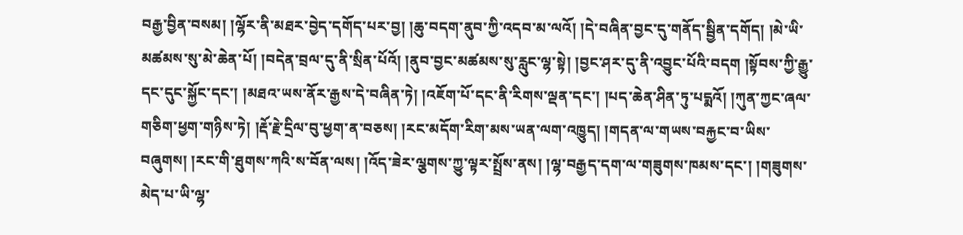བརྒྱ་བྱིན་བསམ། །ལྷོར་ནི་མཐར་བྱེད་དགོད་པར་བྱ། །ཆུ་བདག་ནུབ་ཀྱི་འདབ་མ་ལའོ། །དེ་བཞིན་བྱང་དུ་གནོད་སྦྱིན་དགོད། །མེ་ཡི་མཚམས་སུ་མེ་ཆེན་པོ། །བདེན་བྲལ་དུ་ནི་སྲིན་པོའོ། །ནུབ་བྱང་མཚམས་སུ་རླུང་ལྷ་སྟེ། །བྱང་ཤར་དུ་ནི་འབྱུང་པོའི་བདག །སྟོབས་ཀྱི་རྒྱུ་དང་དུང་སྐྱོང་དང་། །མཐའ་ཡས་ནོར་རྒྱས་དེ་བཞིན་ཏེ། །འཇོག་པོ་དང་ནི་རིགས་ལྡན་དང་། །པད་ཆེན་ཤིན་ཏུ་པདྨའོ། །ཀུན་ཀྱང་ཞལ་གཅིག་ཕྱག་གཉིས་ཏེ། །རྡོ་རྗེ་དྲིལ་བུ་ཕྱག་ན་བཅས། །རང་མདོག་རིག་མས་ཡན་ལག་འཁྱུད། །གདན་ལ་གཡས་བརྐྱང་བ་ཡིས་བཞུགས། །རང་གི་ཐུགས་ཀའི་ས་བོན་ལས། །འོད་ཟེར་ལྕགས་ཀྱུ་ལྟར་སྤྲོས་ནས། །ལྷ་བརྒྱད་དག་ལ་གཟུགས་ཁམས་དང་། །གཟུགས་མེད་པ་ཡི་ལྷ་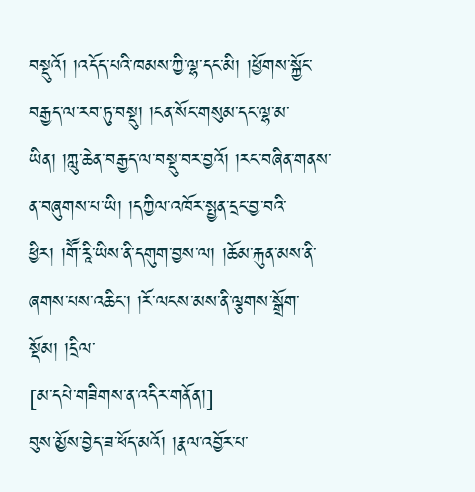བསྡུའོ། །འདོད་པའི་ཁམས་ཀྱི་ལྷ་དང་མི། །ཕྱོགས་སྐྱོང་བརྒྱད་ལ་རབ་ཏུ་བསྡུ། །ངན་སོང་གསུམ་དང་ལྷ་མ་ཡིན། །ཀླུ་ཆེན་བརྒྱད་ལ་བསྡུ་བར་བྱའོ། །རང་བཞིན་གནས་ན་བཞུགས་པ་ཡི། །དཀྱིལ་འཁོར་སྤྱན་དྲང་བྱ་བའི་ཕྱིར། །གཽ་རཱི་ཡིས་ནི་དགུག་བྱས་ལ། །ཆོམ་རྐུན་མས་ནི་ཞགས་པས་འཆིང་། །རོ་ལངས་མས་ནི་ལྕགས་སྒྲོག་སྡོམ། །དྲིལ་
[མ་དཔེ་གཟིགས་ན་འདིར་གནོན།]
བུས་མྱོས་བྱེད་ཟ་ཕོད་མའོ། །རྣལ་འབྱོར་པ་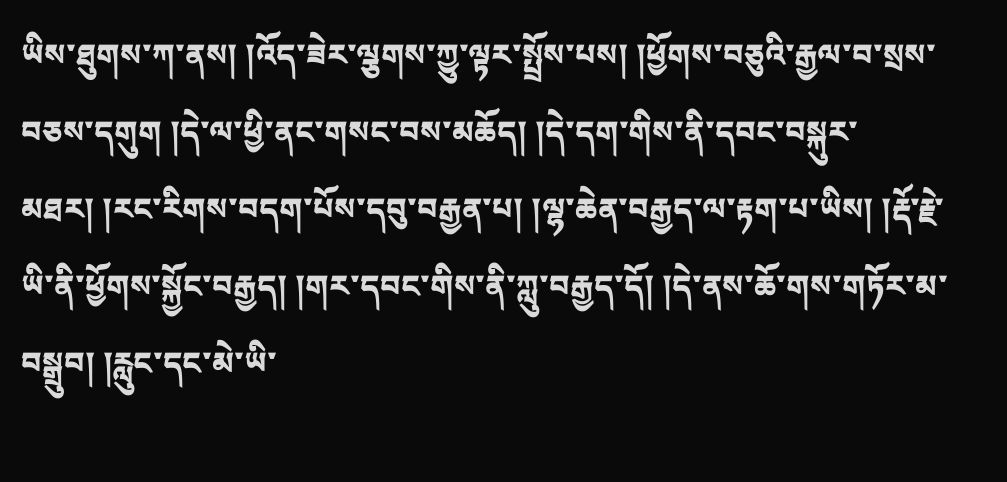ཡིས་ཐུགས་ཀ་ནས། །འོད་ཟེར་ལྕགས་ཀྱུ་ལྟར་སྤྲོས་པས། །ཕྱོགས་བཅུའི་རྒྱལ་བ་སྲས་བཅས་དགུག །དེ་ལ་ཕྱི་ནང་གསང་བས་མཆོད། །དེ་དག་གིས་ནི་དབང་བསྐུར་མཐར། །རང་རིགས་བདག་པོས་དབུ་བརྒྱན་པ། །ལྷ་ཆེན་བརྒྱད་ལ་རྟག་པ་ཡིས། །རྡོ་རྗེ་ཡི་ནི་ཕྱོགས་སྐྱོང་བརྒྱད། །གར་དབང་གིས་ནི་ཀླུ་བརྒྱད་དོ། །དེ་ནས་ཆོ་གས་གཏོར་མ་བསྒྲུབ། །རླུང་དང་མེ་ཡི་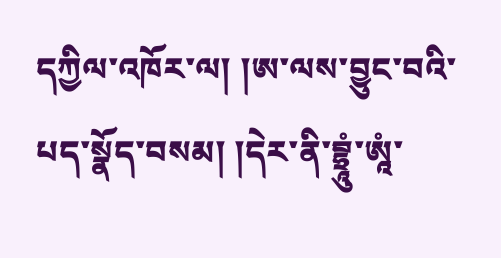དཀྱིལ་འཁོར་ལ། །ཨ་ལས་བྱུང་བའི་པད་སྣོད་བསམ། །དེར་ནི་བྷྲཱུཾ་ཨཱཾ་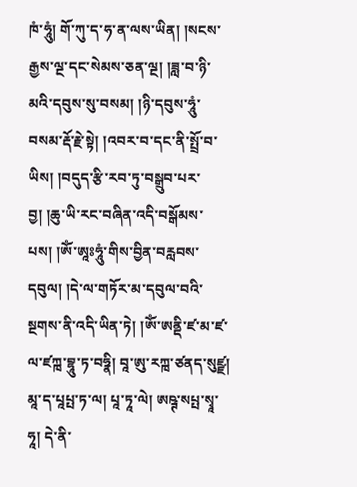ཁཾ་ཧཱུཾ། གོ་ཀུ་ད་ཧ་ན་ལས་ཡིན། །སངས་རྒྱས་ལྔ་དང་སེམས་ཅན་ལྔ། །ཟླ་བ་ཉི་མའི་དབུས་སུ་བསམ། །ཉི་དབུས་ཧཱུཾ་བསམ་རྡོ་རྗེ་སྟེ། །འབར་བ་དང་ནི་སྤྲོ་བ་ཡིས། །བདུད་རྩི་རབ་ཏུ་བསྒྲུབ་པར་བྱ། །ཆུ་ཡི་རང་བཞིན་འདི་བསྒོམས་པས། །ཨོཾ་ཨཱཿཧཱུཾ་གིས་བྱིན་བརླབས་དབུལ། །དེ་ལ་གཏོར་མ་དབུལ་བའི་སྔགས་ནི་འདི་ཡིན་ཏེ། །ཨོཾ་ཨནྡི་ཛ་མ་ཛ་ལ་ཛཀྑ་བྷཱུ་ཏ་བཧྣི། བཱ་ཨུ་རཀྑ་ཙནད་སུཛྫ། མཱ་ད་པཱཔྤ་ཏ་ལ། པཱ་ཏཱ་ལེ། ཨཥྚ་སཔྤ་སྭཱ་ཧཱ། དེ་ནི་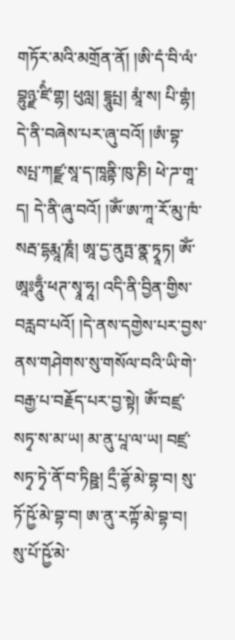གཏོར་མའི་མགྲོན་ནོ། །ཨི་དཾ་བི་ལཾ་བྷུཉྫ་ཛིཾ་གྷ། ཕུལླ། དྷཱུཔྤ། མཱཾ་ས། པི་གྷཾ། དེ་ནི་བཞེས་པར་ཞུ་བའོ། །ཨཾ་བྷ་སཔྤ་ཀཛྫ་སཱ་ད་ཁཱནྟི་ཁུ་ཎི། ཕེ་ཌ་གཱ་ད། དེ་ནི་ཞུ་བའོ། །ཨོཾ་ཨ་ཀཱ་རོ་མུ་ཁཾ་སརྦ་དྷརྨཱ་ཎཱཾ། ཨཱ་དྱ་ནུཏྤ་ནྣ་ཏྭཱཏ། ཨོཾ་ཨཱཿཧཱུྃ་ཕཊ་སྭཱ་ཧཱ། འདི་ནི་བྱིན་གྱིས་བརླབ་པའོ། །དེ་ནས་དགྱེས་པར་བྱས་ནས་གཤེགས་སུ་གསོལ་བའི་ཡི་གེ་བརྒྱ་པ་བརྗོད་པར་བྱ་སྟེ། ཨོཾ་བཛྲ་སཏྭ་ས་མ་ཡ། མ་ནུ་པཱ་ལ་ཡ། བཛྲ་སཏྭ་ཏྭེ་ནོ་བ་ཏིཥྛ། དྲྀ་ཌྷོ་མེ་བྷ་བ། སུ་ཏོ་ཥྱོ་མེ་བྷ་བ། ཨ་ནུ་རཀྟོ་མེ་བྷ་བ། སུ་པོ་ཥྱོ་མེ་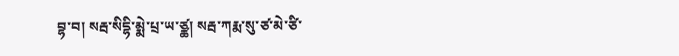བྷ་བ། སརྦ་སིདྷི་མྨེ་པྲ་ཡ་ཙྪ། སརྦ་ཀརྨ་སུ་ཙ་མེ་ཙི་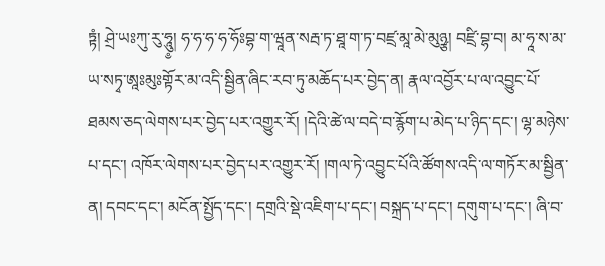ཏྟཾ། ཤྲེ་ཡཿཀུ་རུ་ཧཱུ༵། ཧ་ཧ་ཧ་ཧ་ཧོཿབྷ་ག་ཝཱན་སརྦ་ཏ་ཐཱ་ག་ཏ་བཛྲ་མཱ་མེ་མུཉྩ། བཛྲི་བྷ་བ། མ་ཧཱ་ས་མ་ཡ་སཏྭ་ཨཱཿམུཿགྟོར་མ་འདི་སྦྱིན་ཞིང་རབ་ཏུ་མཆོད་པར་བྱེད་ན། རྣལ་འབྱོར་པ་ལ་འབྱུང་པོ་ཐམས་ཅད་ལེགས་པར་བྱེད་པར་འགྱུར་རོ། །དེའི་ཚེ་ལ་བདེ་བ་རྙོག་པ་མེད་པ་ཉིད་དང་། ལྷ་མཉེས་པ་དང་། འཁོར་ལེགས་པར་བྱེད་པར་འགྱུར་རོ། །གལ་ཏེ་འབྱུང་པོའི་ཚོགས་འདི་ལ་གཏོར་མ་སྦྱིན་ན། དབང་དང་། མངོན་སྤྱོད་དང་། དགྲའི་སྡེ་འཇིག་པ་དང་། བསྐྲད་པ་དང་། དགུག་པ་དང་། ཞི་བ་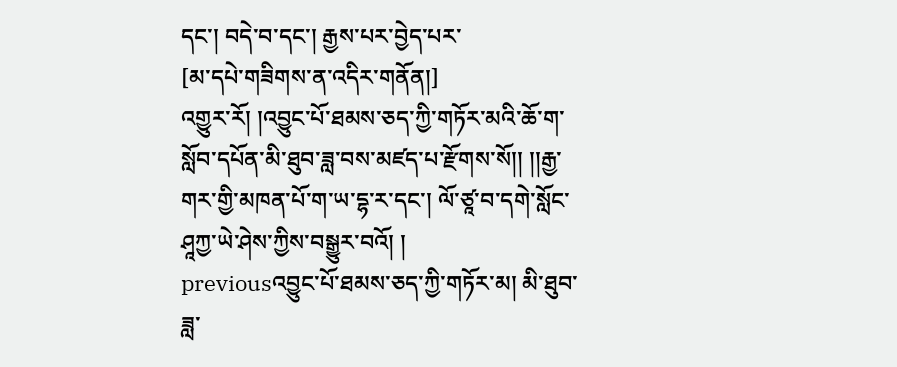དང་། བདེ་བ་དང་། རྒྱས་པར་བྱེད་པར་
[མ་དཔེ་གཟིགས་ན་འདིར་གནོན།]
འགྱུར་རོ། །འབྱུང་པོ་ཐམས་ཅད་ཀྱི་གཏོར་མའི་ཆོ་ག་སློབ་དཔོན་མི་ཐུབ་ཟླ་བས་མཛད་པ་རྫོགས་སོ།། །།རྒྱ་གར་གྱི་མཁན་པོ་ག་ཡ་དྷ་ར་དང་། ལོ་ཙཱ་བ་དགེ་སློང་ཤཱཀྱ་ཡེ་ཤེས་ཀྱིས་བསྒྱུར་བའོ། །
previousའབྱུང་པོ་ཐམས་ཅད་ཀྱི་གཏོར་མ། མི་ཐུབ་ཟླ་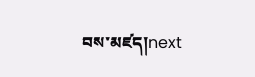བས་མཛད།next